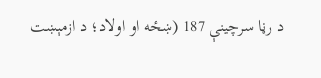د رڼا سرچینې 187 (ښځه او اولاد؛ د ازمېښت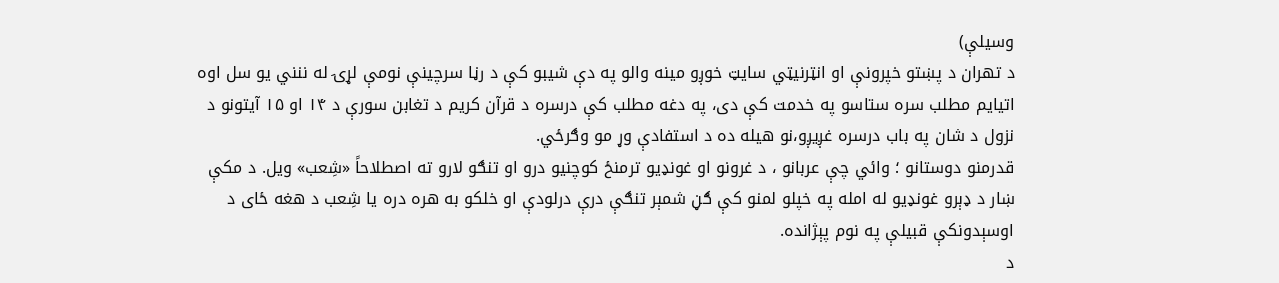وسیلې)
د تهران د پښتو خپرونې او انټرنیټي سایټ خوږو مینه والو په دې شیبو کې د رڼا سرچینې نومې لړۍ له ننني یو سل اوه اتیایم مطلب سره ستاسو په خدمت کې دی، په دغه مطلب کې درسره د قرآن کریم د تغابن سورې د ۱۴ او ۱۵ آیتونو د نزول د شان په باب درسره غږیږو،نو هیله ده د استفادې وړ مو وګرځي.
قدرمنو دوستانو ؛ وائي چې عربانو ، د غرونو او غونډیو ترمنځ کوچنیو درو او تنګو لارو ته اصطلاحاً «شِعب» ویل. د مکې ښار د ډېرو غونډیو له امله په خپلو لمنو کې ګڼ شمېر تنګې درې درلودې او خلکو به هره دره یا شِعب د هغه ځای د اوسېدونکې قبیلې په نوم پېژانده.
د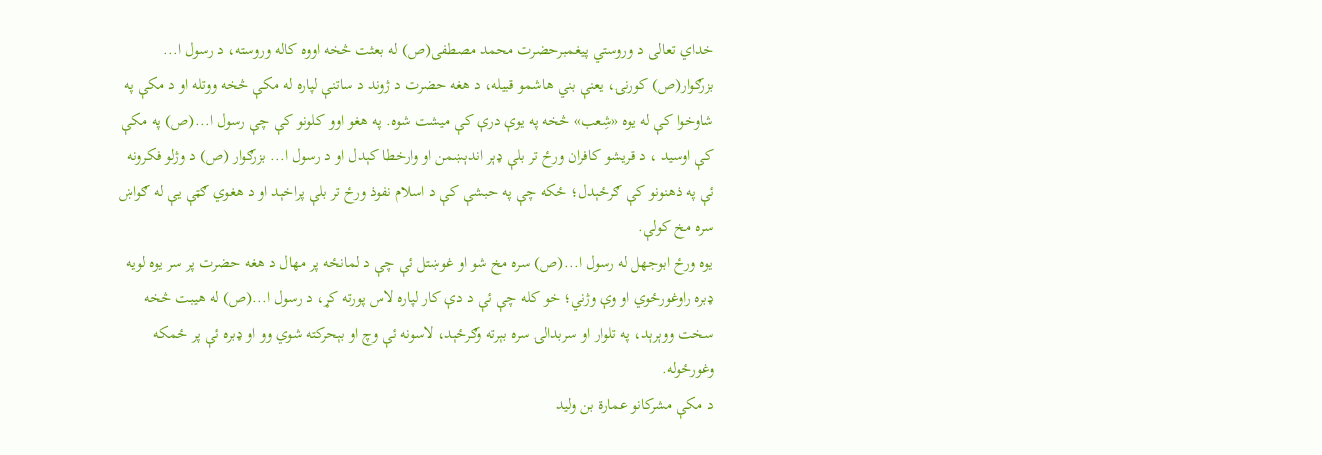خداي تعالی د وروستي پیغمبرحضرت محمد مصطفی(ص) له بعثت څخه اووه کاله وروسته، د رسول ا... بزرګوار(ص) کورنۍ، یعنې بني هاشمو قبیله، د هغه حضرت د ژوند د ساتنې لپاره له مکې څخه ووتله او د مکې په شاوخوا کې له یوه «شِعب» څخه په یوې درې کې میشت شوه. په هغو اوو کلونو کې چې رسول ا...(ص) په مکې کې اوسید ، د قریشو کافران ورځ تر بلې ډېر اندېښمن او وارخطا کېدل او د رسول ا... بزرګوار (ص) د وژلو فکرونه ئې په ذهنونو کې ګرځېدل؛ ځکه چې په حبشې کې د اسلام نفوذ ورځ تر بلې پراخېد او د هغوي ګټې یې له ګواښ سره مخ کولې.
یوه ورځ ابوجهل له رسول ا...(ص) سره مخ شو او غوښتل ئې چې د لمانځه پر مهال د هغه حضرت پر سر یوه لویه ډبره راوغورځوي او وې وژني؛ خو کله چې ئې د دې کار لپاره لاس پورته کړ، د رسول ا...(ص) له هیبت څخه سخت ووېرېد، په تلوار او سربدالۍ سره بېرته وګرځېد، لاسونه ئې وچ او بېحرکته شوي وو او ډبره ئې پر ځمکه وغورځوله.
د مکې مشرکانو عمارة بن ولید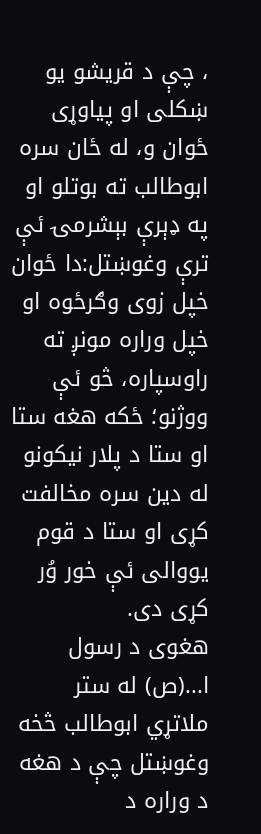، چې د قریشو یو ښکلی او پیاوړی ځوان و، له ځان سره ابوطالب ته بوتلو او په ډېرې بېشرمۍ ئې ترې وغوښتل:دا ځوان خپل زوی وګرځوه او خپل وراره مونږ ته راوسپاره، څو ئې ووژنو؛ ځکه هغه ستا او ستا د پلار نیکونو له دین سره مخالفت کړی او ستا د قوم یووالی ئې خور وُر کړی دی.
هغوی د رسول ا...(ص) له ستر ملاتړي ابوطالب څخه وغوښتل چې د هغه د وراره د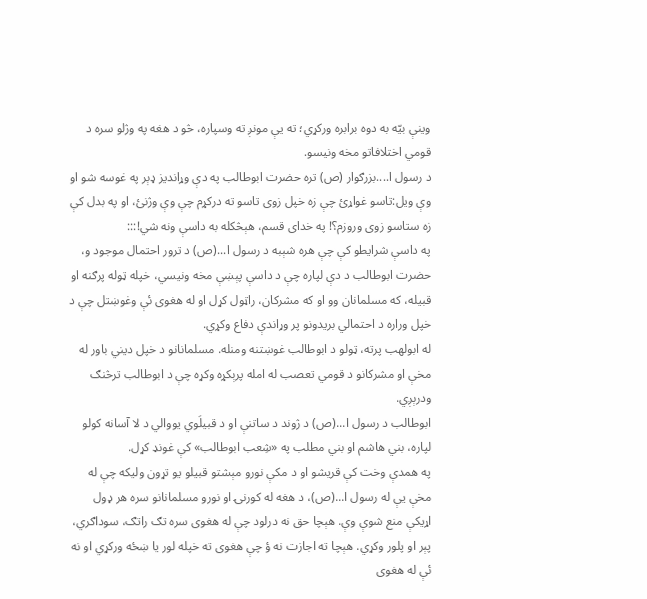وینې بیّه به دوه برابره ورکړي؛ ته یې مونږ ته وسپاره، څو د هغه په وژلو سره د قومي اختلافاتو مخه ونیسو.
د رسول ا....بزرګوار (ص) تره حضرت ابوطالب په دې وړاندیز ډېر په غوسه شو او وې ویل:تاسو غواړئ چې زه خپل زوی تاسو ته درکړم چې وې وژنئ، او په بدل کې زه ستاسو زوی وروزم؟! په خدای قسم، هېڅکله به داسې ونه شي!:::
په داسې شرایطو کې چې هره شېبه د رسول ا...(ص) د ترور احتمال موجود و، حضرت ابوطالب د دې لپاره چې د داسې پېښې مخه ونیسي، خپله ټوله پرګنه او قبیله، که مسلمانان وو او که مشرکان، راټول کړل او له هغوی ئې وغوښتل چې د خپل وراره د احتمالي بریدونو پر وړاندې دفاع وکړي.
له ابولهب پرته، ټولو د ابوطالب غوښتنه ومنله. مسلمانانو د خپل دیني باور له مخې او مشرکانو د قومي تعصب له امله پرېکړه وکړه چې د ابوطالب ترڅنګ ودرېږي.
ابوطالب د رسول ا...(ص) د ژوند د ساتنې او د قبیلَوي یووالي د لا آسانه کولو لپاره، بني هاشم او بني مطلب په «شِعب ابوطالب» کې غونډ کړل.
په همدې وخت کې قریشو او د مکې نورو مېشتو قبیلو یو تړون ولیکه چې له مخې یې له رسول ا...(ص)، د هغه له کورنۍ او نورو مسلمانانو سره هر ډول اړیکې منع شوې وې. هېچا حق نه درلود چې له هغوی سره تګ راتګ، سوداګري، پېر او پلور وکړي. هېچا ته اجازت نه ؤ چې هغوی ته خپله لور یا ښځه ورکړي او نه ئې له هغوی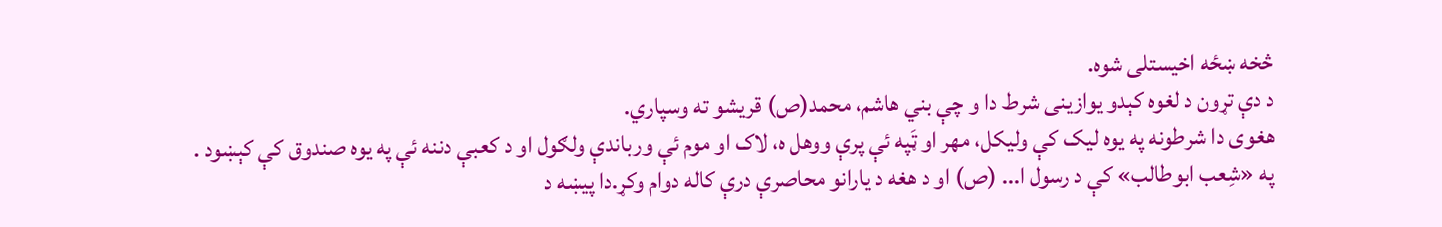څخه ښځه اخیستلی شوه.
د دې تړون د لغوه کېدو یوازینی شرط دا و چې بني هاشم، محمد(ص) قریشو ته وسپاري.
هغوی دا شرطونه په یوه لیک کې ولیکل، مهر او ټَپه ئې پرې ووهل ه، لاک او موم ئې ورباندې ولګول او د کعبې دننه ئې په یوه صندوق کې کېښود .
په «شِعب ابوطالب» کې د رسول ا... (ص) او د هغه د یارانو محاصرې درې کاله دوام وکړ.دا پيښه د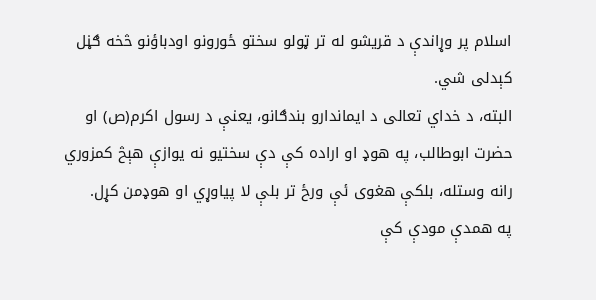اسلام پر وړاندې د قریشو له تر ټولو سختو ځورونو اودباؤنو څخه ګڼل کېدلی شي.
البته، د خداي تعالی د ایماندارو بندګانو، یعنې د رسول اکرم(ص) او حضرت ابوطالب، په هوډ او اراده کې دې سختیو نه یوازې هېڅ کمزوري رانه وستله، بلکې هغوی ئې ورځ تر بلې لا پیاوړي او هوډمن کړل.
په همدې مودې کې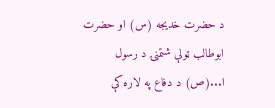د حضرت خدیجه (س) او حضرت ابوطالب ټولې شتمنۍ د رسول ا...(ص) د دفاع په لاره کې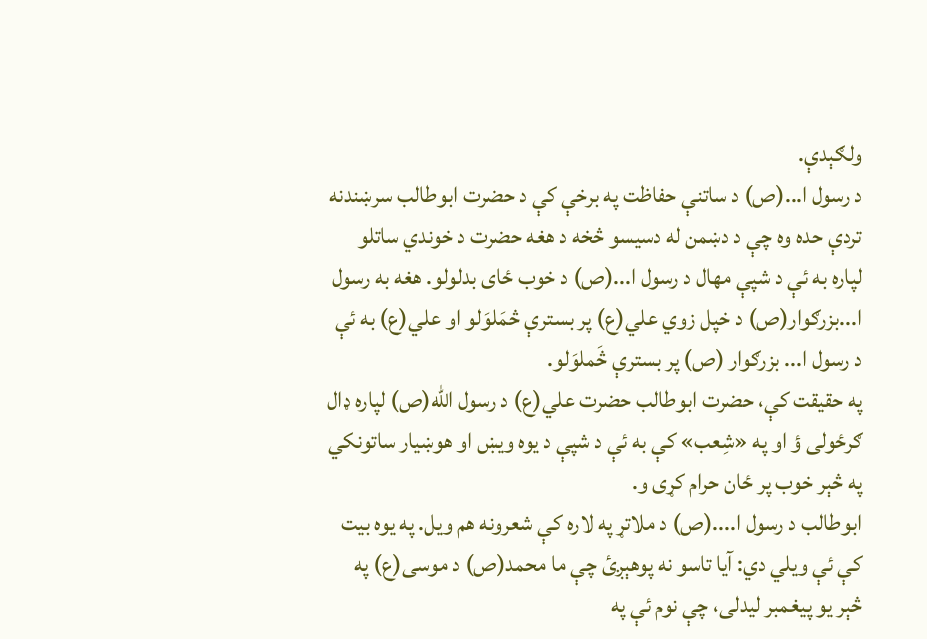ولګېدې.
د رسول ا...(ص) د ساتنې حفاظت په برخې کې د حضرت ابوطالب سرښندنه تردې حده وه چې د دښمن له دسیسو څخه د هغه حضرت د خوندي ساتلو لپاره به ئې د شپې مهال د رسول ا...(ص) د خوب ځای بدلولو. هغه به رسول ا...بزرګوار(ص) د خپل زوي علي(ع) پر بسترې څمَلوَلو او علي(ع) به ئې د رسول ا... بزرګوار (ص) پر بسترې څَملوَلو.
په حقیقت کې، حضرت ابوطالب حضرت علي(ع) د رسول الله(ص) لپاره ډال ګرځولی ؤ او په «شِعب» کې به ئې د شپې د یوه ویښ او هوښیار ساتونکي په څېر خوب پر ځان حرام کړی و.
ابوطالب د رسول ا....(ص) د ملاتړ په لاره کې شعرونه هم ویل. په یوه بیت کې ئې ویلي دي: آیا تاسو نه پوهېږئ چې ما محمد(ص) د موسی(ع) په څېر یو پیغمبر لیدلی، چې نوم ئې په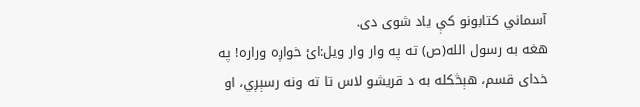آسماني کتابونو کې یاد شوی دی.
هغه به رسول الله(ص) ته په وار وار ویل:ائ خواږه وراره! په خدای قسم، هېڅکله به د قریشو لاس تا ته ونه رسېږي، او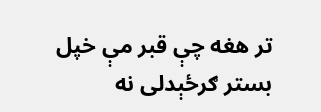تر هغه چې قبر مې خپل بستر ګرځېدلی نه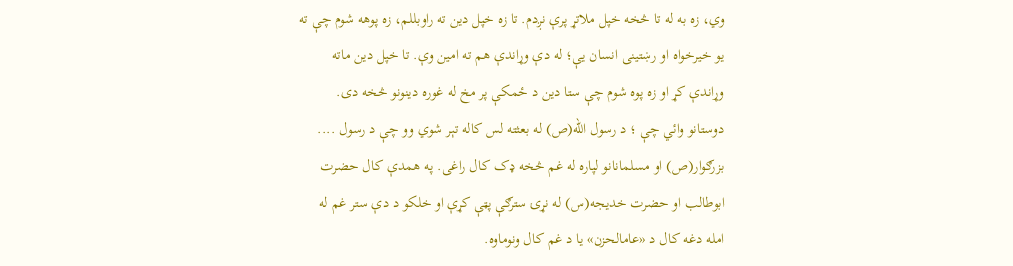وي، زه به له تا څخه خپل ملاتړ پرې نږدم. تا زه خپل دین ته راوبللم، زه پوهه شوم چې ته یو خیرخواه او رښتینی انسان یې؛ له دې وړاندې هم ته امین وې. تا خپل دین ماته وړاندې کړ او زه پوه شوم چې ستا دین د ځمکې پر مخ له غوره دینونو څخه دی.
دوستانو وائي چې ؛ د رسول الله(ص) له بعثته لس کاله تېر شوي وو چې د رسول .... بزرګوار(ص) او مسلمانانو لپاره له غم څخه ډک کال راغی. په همدې کال حضرت ابوطالب او حضرت خدیجه(س) له نړۍ سترګې پټې کړې او خلکو د دې ستر غم له امله دغه کال د «عامالحزن» یا د غم کال ونوماوه.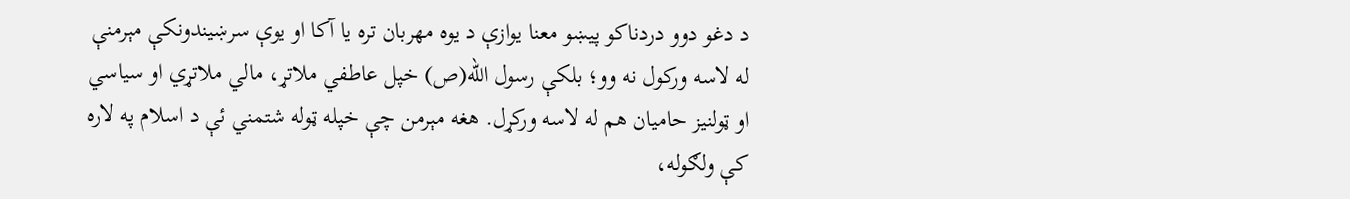د دغو دوو دردناکو پيښو معنا یوازې د یوه مهربان تره یا آکا او یوې سرښیندونکې مېرمنې له لاسه ورکول نه وو؛ بلکې رسول الله(ص) خپل عاطفي ملاتړ، مالي ملاتړي او سیاسي او ټولنیز حامیان هم له لاسه ورکړل. هغه مېرمن چې خپله ټوله شتمني ئې د اسلام په لاره کې ولګوله،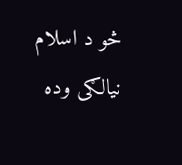څو د اسلام نیالګی وده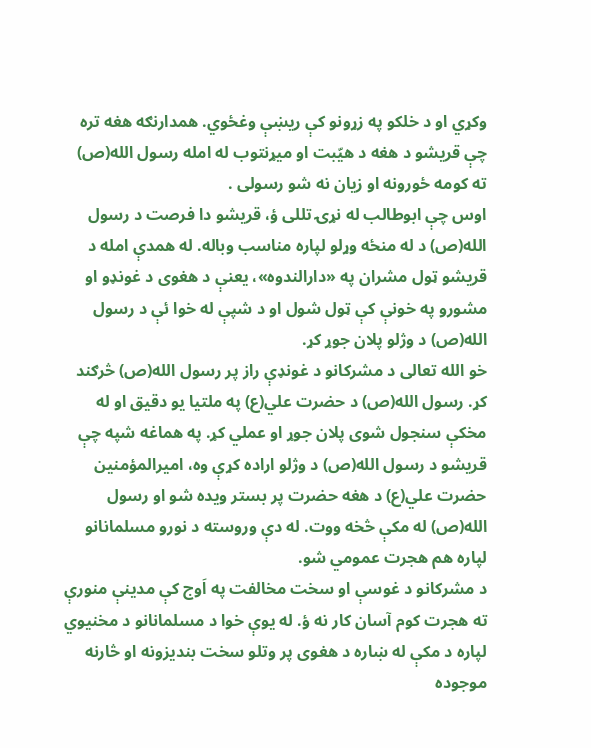وکړي او د خلکو په زړونو کې ریښې وغځوي. همدارنګه هغه تره چې قریشو د هغه د هیّبت او میړنتوب له امله رسول الله(ص) ته کومه ځورونه او زیان نه شو رسولی .
اوس چې ابوطالب له نړۍ تللی ؤ، قریشو دا فرصت د رسول الله(ص) د له منځه وړلو لپاره مناسب وباله. له همدې امله د قریشو ټول مشران په «دارالندوه»، یعنې د هغوی د غونډو او مشورو په خونې کې ټول شول او د شپې له خوا ئې د رسول الله(ص) د وژلو پلان جوړ کړ.
خو الله تعالی د مشرکانو د غونډې راز پر رسول الله(ص) څرګند کړ. رسول الله(ص) د حضرت علي(ع) په ملتیا یو دقیق او له مخکې سنجول شوی پلان جوړ او عملي کړ. په هماغه شپه چې قریشو د رسول الله(ص) د وژلو اراده کړې وه، امیرالمؤمنین حضرت علي(ع) د هغه حضرت پر بستر ویده شو او رسول الله(ص) له مکې څخه ووت. له دې وروسته د نورو مسلمانانو لپاره هم هجرت عمومي شو.
د مشرکانو د غوسې او سخت مخالفت په اَوج کې مدینې منورې ته هجرت کوم آسان کار نه ؤ. له یوې خوا د مسلمانانو د مخنیوي لپاره د مکې له ښاره د هغوی پر وتلو سخت بندیزونه او څارنه موجوده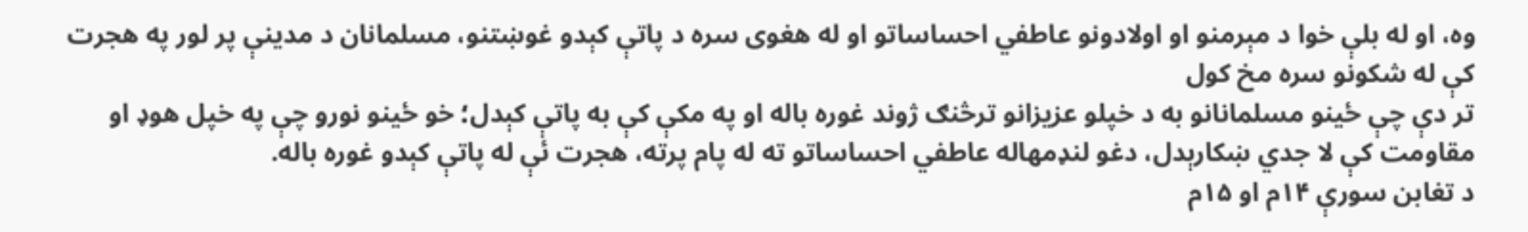وه، او له بلې خوا د مېرمنو او اولادونو عاطفي احساساتو او له هغوی سره د پاتې کېدو غوښتنو، مسلمانان د مدینې پر لور په هجرت کې له شکونو سره مخ کول
تر دې چې ځینو مسلمانانو به د خپلو عزیزانو ترڅنګ ژوند غوره باله او په مکې کې به پاتې کېدل؛ خو ځینو نورو چې په خپل هوډ او مقاومت کې لا جدي ښکارېدل، دغو لنډمهاله عاطفي احساساتو ته له پام پرته، هجرت ئې له پاتې کېدو غوره باله.
د تغابن سورې ۱۴م او ۱۵م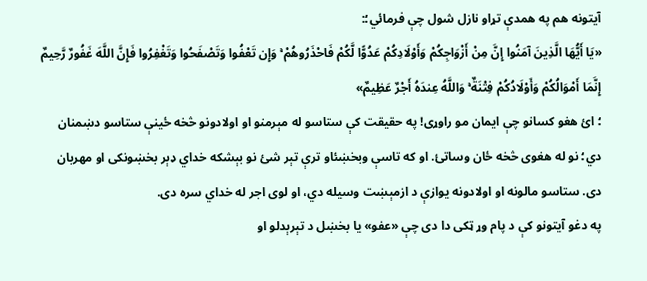آیتونه هم په همدې تړاو نازل شول چې فرمائي؛:
«يَا أَيُّهَا الَّذِينَ آمَنُوا إِنَّ مِنْ أَزْوَاجِكُمْ وَأَوْلَادِكُمْ عَدُوًّا لَّكُمْ فَاحْذَرُوهُمْ ۚ وَإِن تَعْفُوا وَتَصْفَحُوا وَتَغْفِرُوا فَإِنَّ اللَّهَ غَفُورٌ رَّحِيمٌ إِنَّمَا أَمْوَالُكُمْ وَأَوْلَادُكُمْ فِتْنَةٌ ۚ وَاللَّهُ عِندَهُ أَجْرٌ عَظِيمٌ»
؛ ائ هغو کسانو چې ایمان مو راوړی! په حقیقت کې ستاسو له مېرمنو او اولادونو څخه ځینې ستاسو دښمنان دي؛ نو له هغوی څخه ځان وساتئ. او که تاسې وبخښئاو ترې تېر شئ نو بېشکه خداي ډېر بخښونکی او مهربان دی. ستاسو مالونه او اولادونه یوازې د ازمېښت وسیله دي، او لوی اجر له خداي سره دی.
په دغو آیتونو کې د پام وړ ټکی دا دی چې «عفو» یا بخښل د تېرېدلو او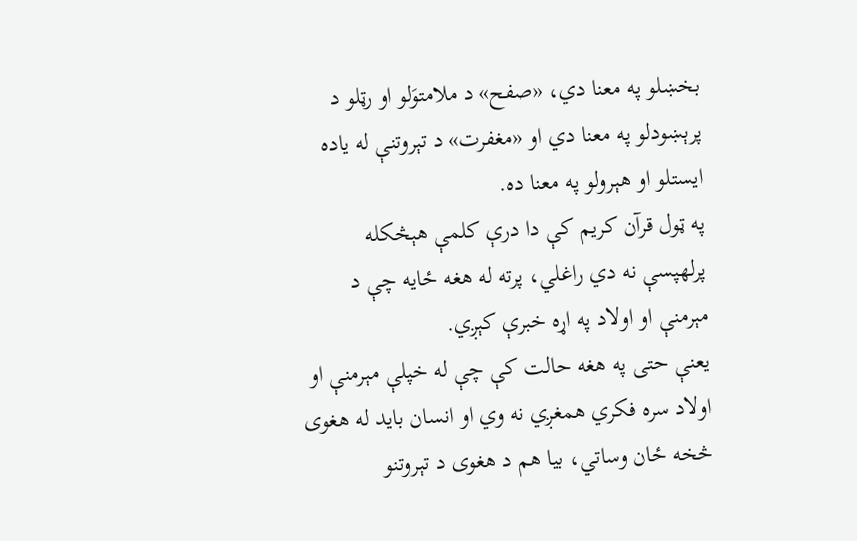بخښلو په معنا دي، «صفح» د ملامتوَلو او رټلو د پرېښودلو په معنا دي او «مغفرت» د تېروتنې له یاده ایستلو او هېرولو په معنا ده.
په ټول قرآن کریم کې دا درې کلمې هېڅکله پرلهپسې نه دي راغلي، پرته له هغه ځایه چې د مېرمنې او اولاد په اړه خبرې کېږي.
یعنې حتی په هغه حالت کې چې له خپلې مېرمنې او اولاد سره فکري همغږي نه وي او انسان باید له هغوی څخه ځان وساتي، بیا هم د هغوی د تېروتنو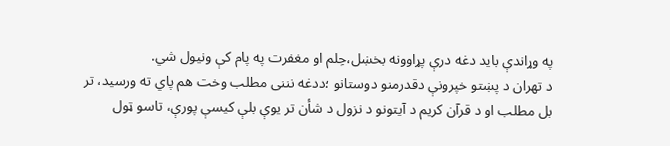په وړاندې باید دغه درې پړاوونه بخښل،حِلم او مغفرت په پام کې ونیول شي.
د تهران د پښتو خپرونې دقدرمنو دوستانو ؛ددغه نننی مطلب وخت هم پاي ته ورسید، تر بل مطلب او د قرآن کریم د آیتونو د نزول د شأن تر یوې بلې کیسې پورې، تاسو ټول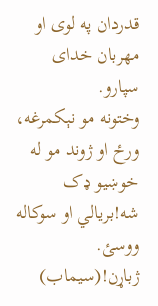قدردان په لوی او مهربان خدای سپارو.
وختونه مو نېکمرغه، ورځ او ژوند مو له خوښیو ډک شه!بریالي او سوکاله ووسئ.
ژباړن!(سیماب)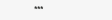***